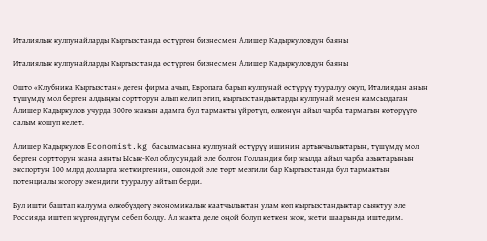Италиялык кулпунайларды Кыргызстанда өстүргөн бизнесмен Алишер Кадыркуловдун баяны

Италиялык кулпунайларды Кыргызстанда өстүргөн бизнесмен Алишер Кадыркуловдун баяны

Ошто «Клубника Кыргызстан» деген фирма ачып, Европага барып кулпунай өстүрүү тууралуу окуп, Италиядан анын түшүмдү мол берген алдыңкы сортторун алып келип эгип, кыргызстандыктарды кулпунай менен камсыздаган Алишер Кадыркулов учурда 300гө жакын адамга бул тармакты үйрөтүп, өлкөнүн айыл чарба тармагын көтөрүүгө салым кошуп келет.

Алишер Кадыркулов Economist.kg басылмасына кулпунай өстүрүү ишинин артыкчылыктарын, түшүмдү мол берген сортторун жана аянты Ысык-Көл облусундай эле болгон Голландия бир жылда айыл чарба азыктарынын экспортун 100 млрд долларга жеткиргенин, ошондой эле төрт мезгили бар Кыргызстанда бул тармактын потенциалы жогору экендиги тууралуу айтып берди.

Бул ишти баштап калуума өлкөбүздөгү экономикалык каатчылыктан улам көп кыргызстандыктар сыяктуу эле Россияда иштеп жүргөндүгүм себеп болду. Ал жакта деле оңой болуп кеткен жок, жети шаарында иштедим.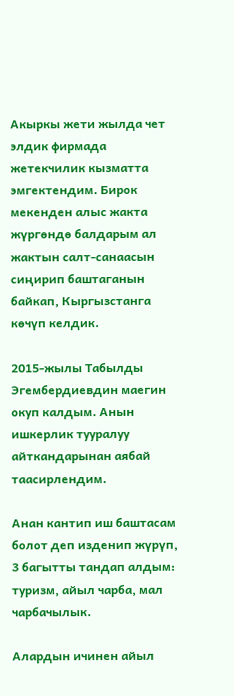Акыркы жети жылда чет элдик фирмада жетекчилик кызматта эмгектендим. Бирок мекенден алыс жакта жүргөндө балдарым ал жактын салт-санаасын сиңирип баштаганын байкап, Кыргызстанга көчүп келдик.

2015-жылы Табылды Эгембердиевдин маегин окуп калдым. Анын ишкерлик тууралуу айткандарынан аябай таасирлендим.

Анан кантип иш баштасам болот деп изденип жүрүп, 3 багытты тандап алдым: туризм, айыл чарба, мал чарбачылык.

Алардын ичинен айыл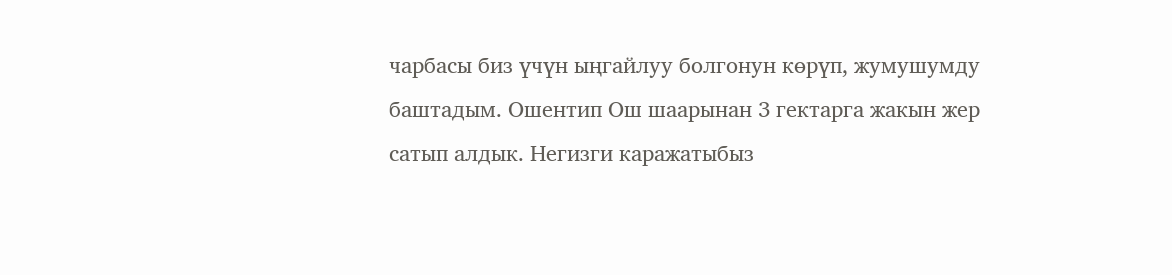чарбасы биз үчүн ыңгайлуу болгонун көрүп, жумушумду баштадым. Ошентип Ош шаарынан 3 гектарга жакын жер сатып алдык. Негизги каражатыбыз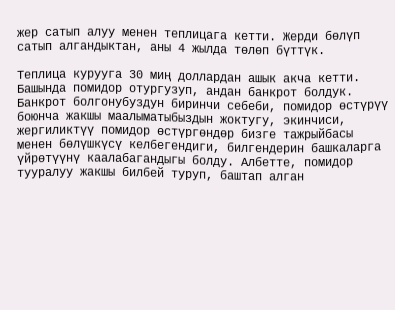жер сатып алуу менен теплицага кетти. Жерди бөлүп сатып алгандыктан, аны 4 жылда төлөп бүттүк.

Теплица курууга 30 миң доллардан ашык акча кетти. Башында помидор отургузуп, андан банкрот болдук. Банкрот болгонубуздун биринчи себеби, помидор өстүрүү боюнча жакшы маалыматыбыздын жоктугу, экинчиси, жергиликтүү помидор өстүргөндөр бизге тажрыйбасы менен бөлүшкүсү келбегендиги, билгендерин башкаларга үйрөтүүнү каалабагандыгы болду. Албетте, помидор тууралуу жакшы билбей туруп, баштап алган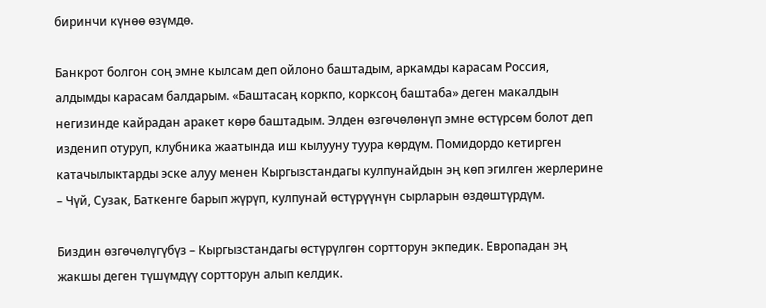биринчи күнөө өзүмдө.

Банкрот болгон соң эмне кылсам деп ойлоно баштадым, аркамды карасам Россия, алдымды карасам балдарым. «Баштасаң коркпо, корксоң баштаба» деген макалдын негизинде кайрадан аракет көрө баштадым. Элден өзгөчөлөнүп эмне өстүрсөм болот деп изденип отуруп, клубника жаатында иш кылууну туура көрдүм. Помидордо кетирген катачылыктарды эске алуу менен Кыргызстандагы кулпунайдын эң көп эгилген жерлерине – Чүй, Сузак, Баткенге барып жүрүп, кулпунай өстүрүүнүн сырларын өздөштүрдүм.

Биздин өзгөчөлүгүбүз – Кыргызстандагы өстүрүлгөн сортторун экпедик. Европадан эң жакшы деген түшүмдүү сортторун алып келдик.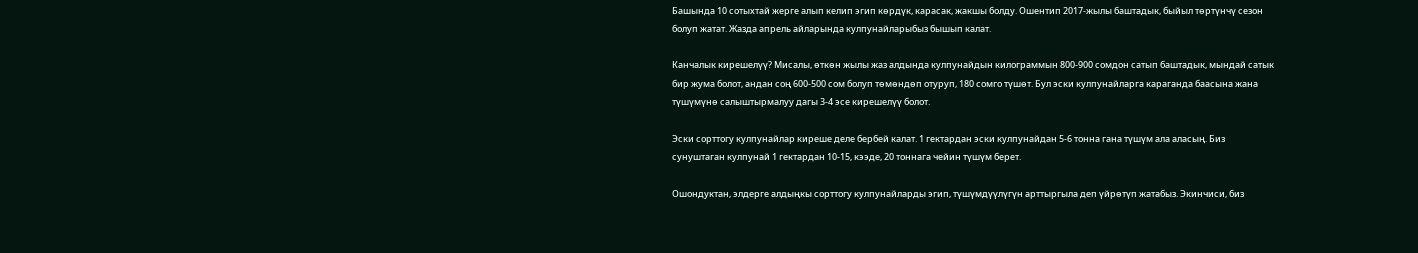Башында 10 сотыхтай жерге алып келип эгип көрдүк, карасак, жакшы болду. Ошентип 2017-жылы баштадык, быйыл төртүнчү сезон болуп жатат. Жазда апрель айларында кулпунайларыбыз бышып калат.

Канчалык кирешелүү? Мисалы, өткөн жылы жаз алдында кулпунайдын килограммын 800-900 сомдон сатып баштадык, мындай сатык бир жума болот, андан соң 600-500 сом болуп төмөндөп отуруп, 180 сомго түшөт. Бул эски кулпунайларга караганда баасына жана түшүмүнө салыштырмалуу дагы 3-4 эсе кирешелүү болот.

Эски сорттогу кулпунайлар киреше деле бербей калат. 1 гектардан эски кулпунайдан 5-6 тонна гана түшүм ала аласың. Биз сунуштаган кулпунай 1 гектардан 10-15, кээде, 20 тоннага чейин түшүм берет.

Ошондуктан, элдерге алдыңкы сорттогу кулпунайларды эгип, түшүмдүүлүгүн арттыргыла деп үйрөтүп жатабыз. Экинчиси, биз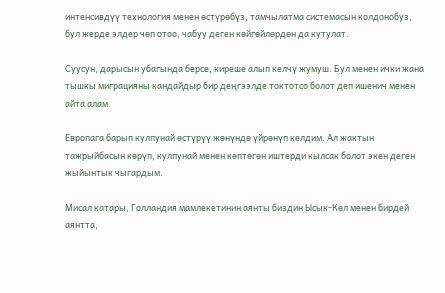интенсивдүү технология менен өстүрөбүз, тамчылатма системасын колдонобуз, бул жерде элдер чөп отоо, чабуу деген көйгөйлөрдөн да кутулат.

Суусун, дарысын убагында берсе, киреше алып келчү жумуш. Бул менен ички жана тышкы миграцияны кандайдыр бир деңгээлде токтотсо болот деп ишенич менен айта алам.

Европага барып кулпунай өстүрүү жөнүндө үйрөнүп келдим. Ал жактын тажрыйбасын көрүп, кулпунай менен көптөгөн иштерди кылсак болот экен деген жыйынтык чыгардым.

Мисал катары, Голландия мамлекетинин аянты биздин Ысык-Көл менен бирдей аянтта,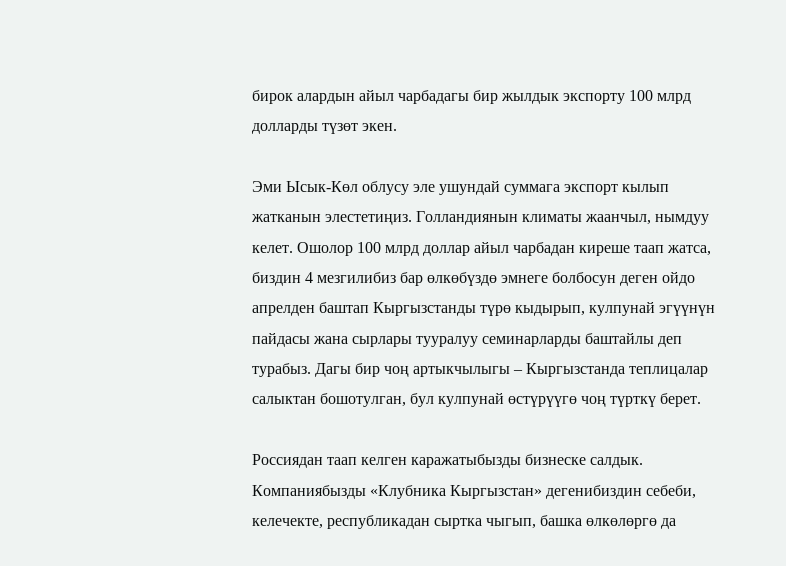бирок алардын айыл чарбадагы бир жылдык экспорту 100 млрд долларды түзөт экен.

Эми Ысык-Көл облусу эле ушундай суммага экспорт кылып жатканын элестетиңиз. Голландиянын климаты жаанчыл, нымдуу келет. Ошолор 100 млрд доллар айыл чарбадан киреше таап жатса, биздин 4 мезгилибиз бар өлкөбүздө эмнеге болбосун деген ойдо апрелден баштап Кыргызстанды түрө кыдырып, кулпунай эгүүнүн пайдасы жана сырлары тууралуу семинарларды баштайлы деп турабыз. Дагы бир чоң артыкчылыгы – Кыргызстанда теплицалар салыктан бошотулган, бул кулпунай өстүрүүгө чоң түрткү берет.

Россиядан таап келген каражатыбызды бизнеске салдык. Компаниябызды «Клубника Кыргызстан» дегенибиздин себеби, келечекте, республикадан сыртка чыгып, башка өлкөлөргө да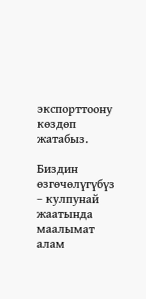экспорттоону көздөп жатабыз.

Биздин өзгөчөлүгүбүз – кулпунай жаатында маалымат алам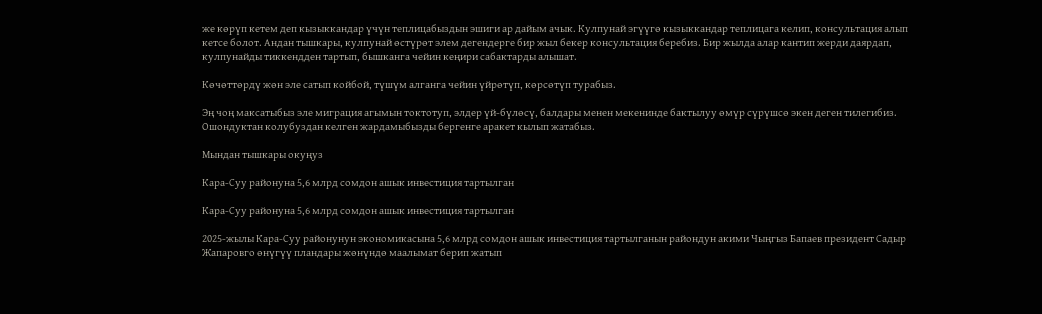же көрүп кетем деп кызыккандар үчүн теплицабыздын эшиги ар дайым ачык. Кулпунай эгүүгө кызыккандар теплицага келип, консультация алып кетсе болот. Андан тышкары, кулпунай өстүрөт элем дегендерге бир жыл бекер консультация беребиз. Бир жылда алар кантип жерди даярдап, кулпунайды тиккендден тартып, бышканга чейин кеңири сабактарды алышат.

Көчөттөрдү жөн эле сатып койбой, түшүм алганга чейин үйрөтүп, көрсөтүп турабыз.

Эң чоң максатыбыз эле миграция агымын токтотуп, элдер үй-бүлөсү, балдары менен мекенинде бактылуу өмүр сүрүшсө экен деген тилегибиз. Ошондуктан колубуздан келген жардамыбызды бергенге аракет кылып жатабыз.

Мындан тышкары окуңуз

Кара-Суу районуна 5,6 млрд сомдон ашык инвестиция тартылган

Кара-Суу районуна 5,6 млрд сомдон ашык инвестиция тартылган

2025-жылы Кара-Суу районунун экономикасына 5,6 млрд сомдон ашык инвестиция тартылганын райондун акими Чыңгыз Бапаев президент Садыр Жапаровго өнүгүү пландары жөнүндө маалымат берип жатып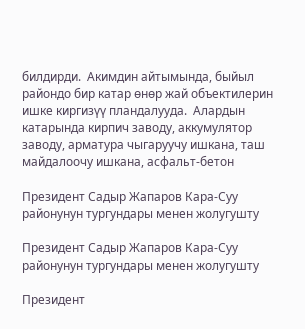билдирди.  Акимдин айтымында, быйыл райондо бир катар өнөр жай объектилерин ишке киргизүү пландалууда.  Алардын катарында кирпич заводу, аккумулятор заводу, арматура чыгаруучу ишкана, таш майдалоочу ишкана, асфальт-бетон

Президент Садыр Жапаров Кара-Суу районунун тургундары менен жолугушту

Президент Садыр Жапаров Кара-Суу районунун тургундары менен жолугушту

Президент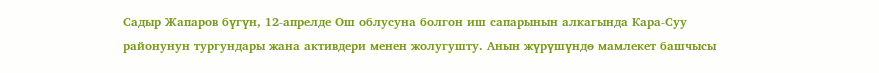Садыр Жапаров бүгүн, 12-апрелде Ош облусуна болгон иш сапарынын алкагында Кара-Суу районунун тургундары жана активдери менен жолугушту. Анын жүрүшүндө мамлекет башчысы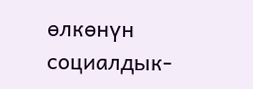өлкөнүн социалдык-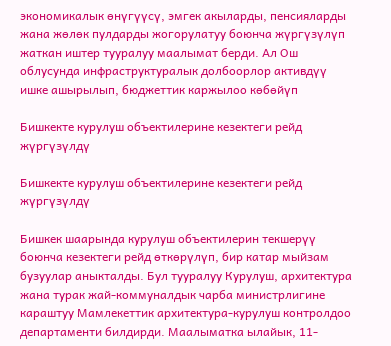экономикалык өнүгүүсү, эмгек акыларды, пенсияларды жана жөлөк пулдарды жогорулатуу боюнча жүргүзүлүп жаткан иштер тууралуу маалымат берди. Ал Ош облусунда инфраструктуралык долбоорлор активдүү ишке ашырылып, бюджеттик каржылоо көбөйүп

Бишкекте курулуш объектилерине кезектеги рейд жүргүзүлдү

Бишкекте курулуш объектилерине кезектеги рейд жүргүзүлдү

Бишкек шаарында курулуш объектилерин текшерүү боюнча кезектеги рейд өткөрүлүп, бир катар мыйзам бузуулар аныкталды. Бул тууралуу Курулуш, архитектура жана турак жай-коммуналдык чарба министрлигине караштуу Мамлекеттик архитектура-курулуш контролдоо департаменти билдирди. Маалыматка ылайык, 11-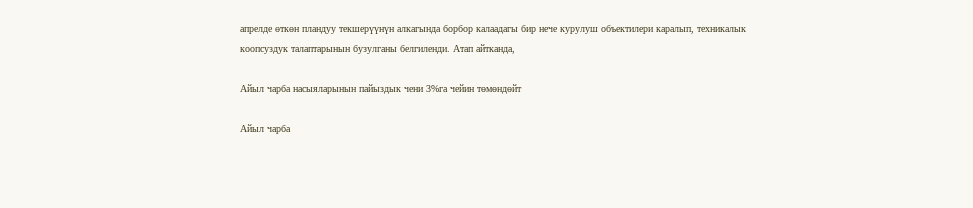апрелде өткөн пландуу текшерүүнүн алкагында борбор калаадагы бир нече курулуш объектилери каралып, техникалык коопсуздук талаптарынын бузулганы белгиленди. Атап айтканда,

Айыл чарба насыяларынын пайыздык чени 3%га чейин төмөндөйт

Айыл чарба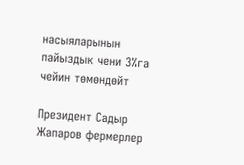насыяларынын пайыздык чени 3%га чейин төмөндөйт

Президент Садыр Жапаров фермерлер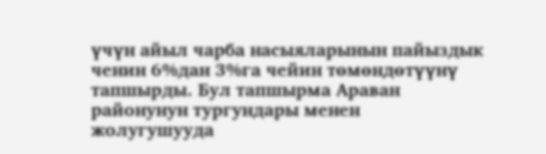үчүн айыл чарба насыяларынын пайыздык ченин 6%дан 3%га чейин төмөндөтүүнү тапшырды. Бул тапшырма Араван районунун тургундары менен жолугушууда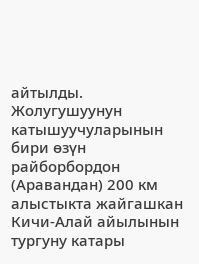айтылды. Жолугушуунун катышуучуларынын бири өзүн райборбордон (Аравандан) 200 км алыстыкта жайгашкан Кичи-Алай айылынын тургуну катары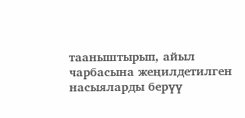тааныштырып, айыл чарбасына жеңилдетилген насыяларды берүү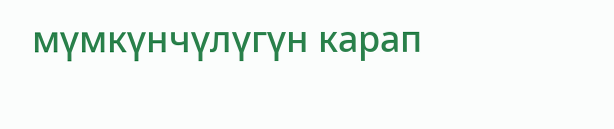мүмкүнчүлүгүн карап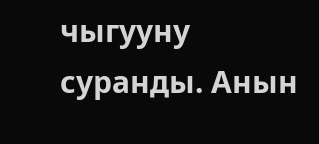чыгууну суранды. Анын